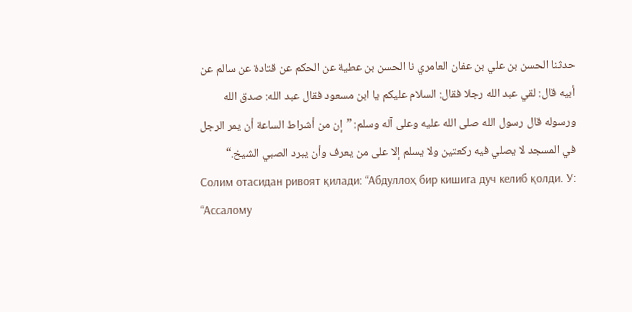حدثنا الحسن بن علي بن عفان العامري نا الحسن بن عطية عن الحكم عن قتادة عن سالم عن أبيه قال: لقي عبد الله رجلا فقال: السلام عليكم يا ابن مسعود فقال عبد الله: صدق الله ورسوله قال رسول الله صلى الله عليه وعلى آله وسلم: ”إن من أشراط الساعة أن يمر الرجل في المسجد لا يصلي فيه ركعتين ولا يسلم إلا على من يعرف وأن يبرد الصبي الشيخ.“
Солим отасидан ривоят қилади: “Абдуллоҳ бир кишига дуч келиб қолди. У: “Ассалому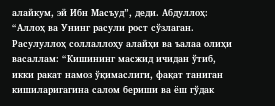алайкум, эй Ибн Масъуд”, деди. Абдуллоҳ: “Аллоҳ ва Унинг расули рост сўзлаган. Расулуллоҳ соллаллоҳу алайҳи ва ъалаа олиҳи васаллам: “Кишининг масжид ичидан ўтиб, икки ракат намоз ўқимаслиги, фақат таниган кишиларигагина салом бериши ва ёш гўдак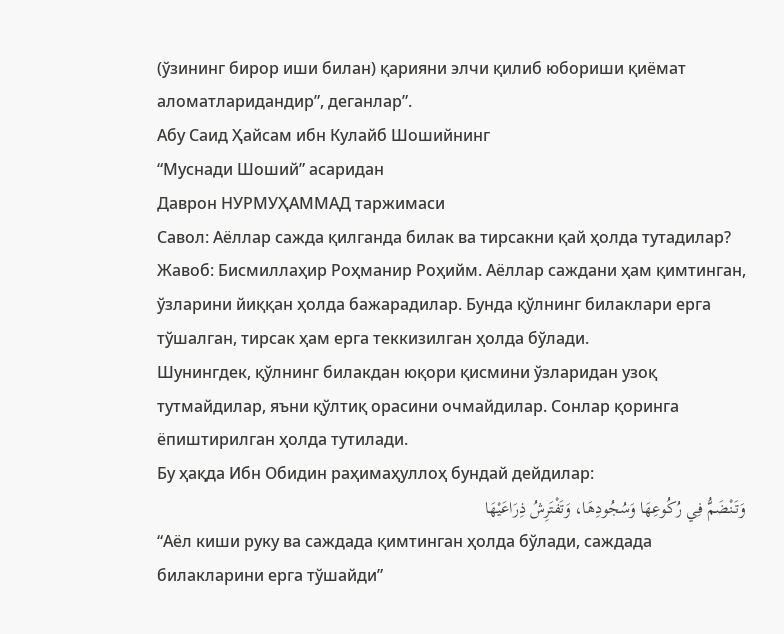(ўзининг бирор иши билан) қарияни элчи қилиб юбориши қиёмат аломатларидандир”, деганлар”.
Абу Саид Ҳайсам ибн Кулайб Шошийнинг
“Муснади Шоший” асаридан
Даврон НУРМУҲАММАД таржимаси
Савол: Аёллар сажда қилганда билак ва тирсакни қай ҳолда тутадилар?
Жавоб: Бисмиллаҳир Роҳманир Роҳийм. Аёллар саждани ҳам қимтинган, ўзларини йиққан ҳолда бажарадилар. Бунда қўлнинг билаклари ерга тўшалган, тирсак ҳам ерга теккизилган ҳолда бўлади.
Шунингдек, қўлнинг билакдан юқори қисмини ўзларидан узоқ тутмайдилар, яъни қўлтиқ орасини очмайдилар. Сонлар қоринга ёпиштирилган ҳолда тутилади.
Бу ҳақда Ибн Обидин раҳимаҳуллоҳ бундай дейдилар:
وَتَنْضَمُّ فِي رُكُوعِهَا وَسُجُودِهَا، وَتَفْتَرِشُ ذِرَاعَيْهَا
“Аёл киши руку ва саждада қимтинган ҳолда бўлади, саждада билакларини ерга тўшайди”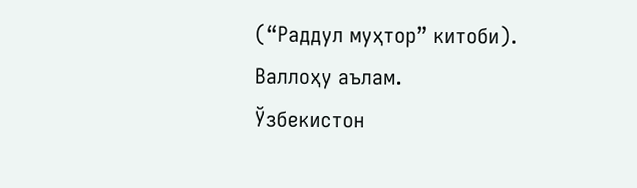(“Раддул муҳтор” китоби). Валлоҳу аълам.
Ўзбекистон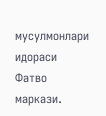мусулмонлари идораси
Фатво маркази.